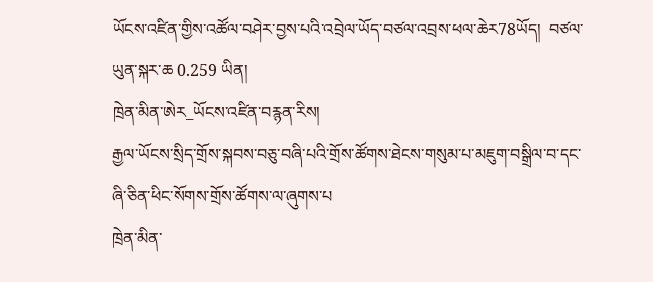ཡོངས་འཛིན་གྱིས་འཚོལ་བཤེར་བྱས་པའི་འབྲེལ་ཡོད་བཙལ་འབྲས་ཕལ་ཆེར78ཡོད།  བཙལ་ཡུན་སྐར་ཆ 0.259 ཡིན།
ཁྲེན་མིན་ཨེར_ཡོངས་འཛིན་བརྙན་རིས།
རྒྱལ་ཡོངས་སྲིད་གྲོས་སྐབས་བཅུ་བཞི་པའི་གྲོས་ཚོགས་ཐེངས་གསུམ་པ་མཇུག་བསྒྲིལ་བ་དང་ཞི་ཅིན་ཕིང་སོགས་གྲོས་ཚོགས་ལ་ཞུགས་པ
ཁྲེན་མིན་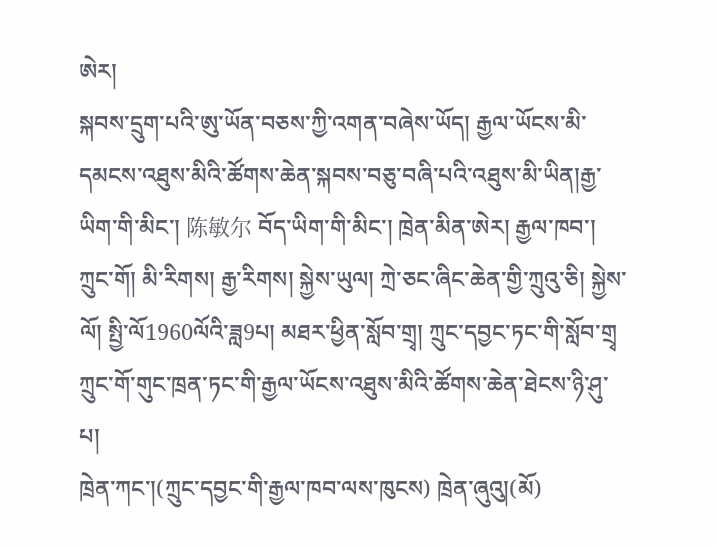ཨེར།
སྐབས་དྲུག་པའི་ཨུ་ཡོན་བཅས་ཀྱི་འགན་བཞེས་ཡོད། རྒྱལ་ཡོངས་མི་དམངས་འཐུས་མིའི་ཚོགས་ཆེན་སྐབས་བཅུ་བཞི་པའི་འཐུས་མི་ཡིན།རྒྱ་ཡིག་གི་མིང་། 陈敏尔 བོད་ཡིག་གི་མིང་། ཁྲེན་མིན་ཨེར། རྒྱལ་ཁབ་། ཀྲུང་གོ། མི་རིགས། རྒྱ་རིགས། སྐྱེས་ཡུལ། ཀྲེ་ཅང་ཞིང་ཆེན་གྱི་ཀྲུའུ་ཅི། སྐྱེས་ལོ། སྤྱི་ལོ1960ལོའི་ཟླ9པ། མཐར་ཕྱིན་སློབ་གྲྭ། ཀྲུང་དབྱང་ཏང་གི་སློབ་གྲྭ
ཀྲུང་གོ་གུང་ཁྲན་ཏང་གི་རྒྱལ་ཡོངས་འཐུས་མིའི་ཚོགས་ཆེན་ཐེངས་ཉི་ཤུ་པ།
ཁྲེན་ཀང་།(ཀྲུང་དབྱང་གི་རྒྱལ་ཁབ་ལས་ཁུངས) ཁྲེན་ཞུའུ།(མོ)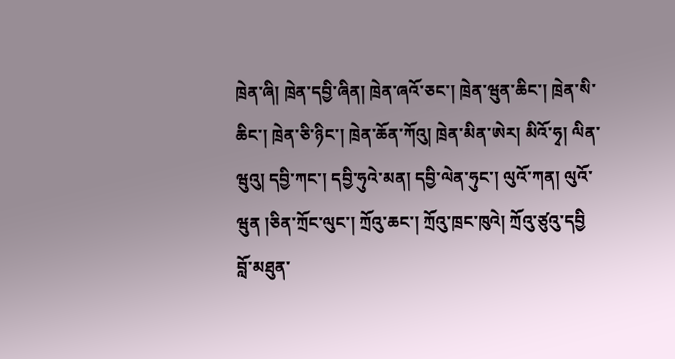ཁྲེན་ཞི། ཁྲེན་དབྱི་ཞིན། ཁྲེན་ཞའོ་ཅང་། ཁྲེན་ཝུན་ཆིང་། ཁྲེན་སི་ཆིང་། ཁྲེན་ཅི་ཉིང་། ཁྲེན་ཆོན་ཀོའུ། ཁྲེན་མིན་ཨེར། མིའོ་ཧྭ། ལིན་ཝུའུ། དབྱི་ཀང་། དབྱི་ཧུའེ་མན། དབྱི་ལེན་ཧུང་། ལུའོ་ཀན། ལུའོ་ཝུན །ཅིན་ཀྲོང་ལུང་། ཀྲོའུ་ཆང་། ཀྲོའུ་ཁྲང་ཁུའེ། ཀྲོའུ་ཙུའུ་དབྱི
བློ་མཐུན་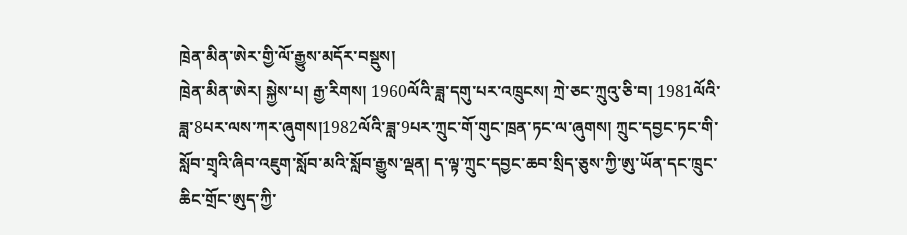ཁྲེན་མིན་ཨེར་གྱི་ལོ་རྒྱུས་མདོར་བསྡུས།
ཁྲེན་མིན་ཨེར། སྐྱེས་པ། རྒྱ་རིགས། 1960ལོའི་ཟླ་དགུ་པར་འཁྲུངས། ཀྲེ་ཅང་ཀྲུའུ་ཅི་བ། 1981ལོའི་ཟླ་8པར་ལས་ཀར་ཞུགས།1982ལོའི་ཟླ་9པར་ཀྲུང་གོ་གུང་ཁྲན་ཏང་ལ་ཞུགས། ཀྲུང་དབྱང་ཏང་གི་སློབ་གྲྭའི་ཞིབ་འཇུག་སློབ་མའི་སློབ་རྒྱུས་ལྡན། ད་ལྟ་ཀྲུང་དབྱང་ཆབ་སྲིད་ཅུས་ཀྱི་ཨུ་ཡོན་དང་ཁྲུང་ཆིང་གྲོང་ཨུད་ཀྱི་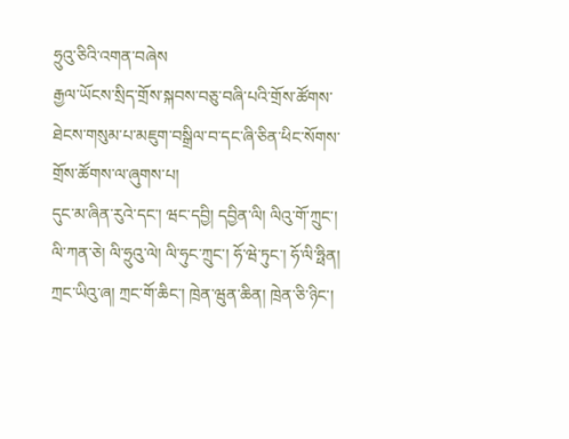ཧྲུའུ་ཅིའི་འགན་བཞེས
རྒྱལ་ཡོངས་སྲིད་གྲོས་སྐབས་བཅུ་བཞི་པའི་གྲོས་ཚོགས་ཐེངས་གསུམ་པ་མཇུག་བསྒྲིལ་བ་དང་ཞི་ཅིན་ཕིང་སོགས་གྲོས་ཚོགས་ལ་ཞུགས་པ།
དུང་མ་ཞིན་རུའེ་དང་། ཝང་དབྱི། དབྱིན་ལི། ལིའུ་གོ་ཀྲུང་། ལི་ཀན་ཅེ། ལི་ཧྲུའུ་ལེ། ལི་ཧུང་ཀྲུང་། ཧོ་ཝེ་ཏུང་། ཧོ་ལི་ཧྥིན། ཀྲང་ཡིའུ་ཞ། ཀྲང་གོ་ཆིང་། ཁྲེན་ཝུན་ཆིན། ཁྲེན་ཅི་ཉིང་།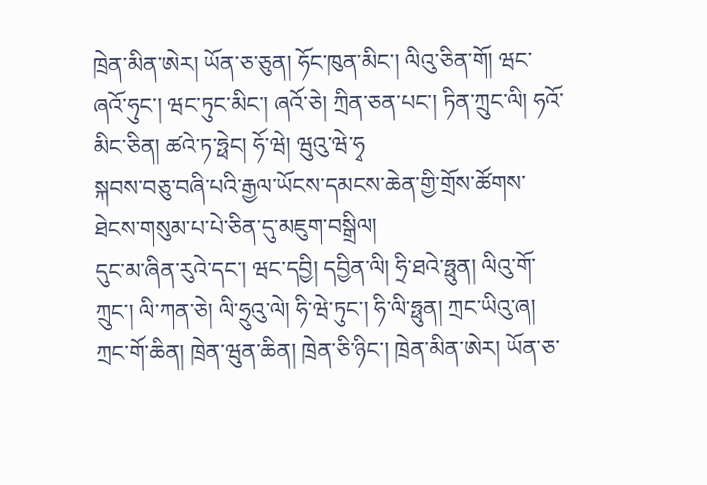ཁྲེན་མིན་ཨེར། ཡོན་ཅ་ཅུན། ཧོང་ཁུན་མིང་། ལིའུ་ཅིན་གོ། ཝང་ཞའོ་ཧུང་། ཝང་ཏུང་མིང་། ཞའོ་ཅེ། ཀྲིན་ཅན་པང་། ཏིན་ཀྲུང་ལི། ཧའོ་མིང་ཅིན། ཚའེ་ཏ་ཧྥེང། ཧོ་ཝེ། ཝུའུ་ཝེ་ཧྭ
སྐབས་བཅུ་བཞི་པའི་རྒྱལ་ཡོངས་དམངས་ཆེན་གྱི་གྲོས་ཚོགས་ཐེངས་གསུམ་པ་པེ་ཅིན་དུ་མཇུག་བསྒྲིལ།
དུང་མ་ཞིན་རུའེ་དང་། ཝང་དབྱི། དབྱིན་ལི། ཧྲི་ཐའེ་ཧྥུན། ལིའུ་གོ་ཀྲུང་། ལི་ཀན་ཅེ། ལི་ཧྲུའུ་ལེ། ཧི་ཝེ་ཏུང་། ཧི་ལི་ཧྥུན། ཀྲང་ཡིའུ་ཞ། ཀྲང་གོ་ཆིན། ཁྲེན་ཝུན་ཆིན། ཁྲེན་ཅི་ཉིང་། ཁྲེན་མིན་ཨེར། ཡོན་ཅ་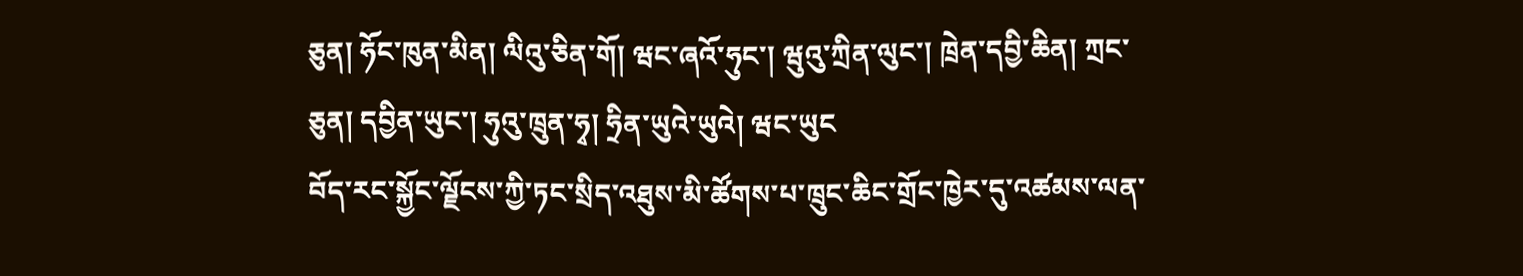ཅུན། ཧོང་ཁུན་མིན། ལིའུ་ཅིན་གོ། ཝང་ཞའོ་ཧུང་། ཝུའུ་ཀྲིན་ལུང་། ཁྲེན་དབྱི་ཆིན། ཀྲང་ཅུན། དབྱིན་ཡུང་། ཧུའུ་ཁྲུན་ཧྭ། ཧྲིན་ཡུའེ་ཡུའེ། ཝང་ཡུང
བོད་རང་སྐྱོང་ལྗོངས་ཀྱི་ཏང་སྲིད་འཐུས་མི་ཚོགས་པ་ཁྲུང་ཆིང་གྲོང་ཁྱེར་དུ་འཚམས་ལན་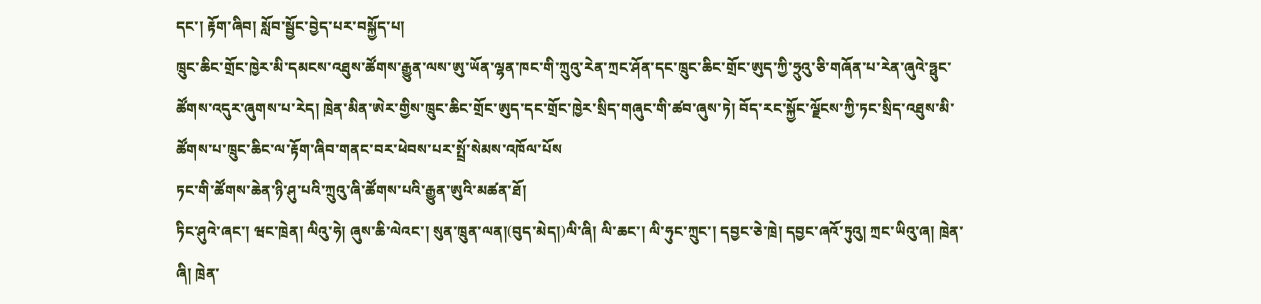དང་། རྟོག་ཞིབ། སློབ་སྦྱོང་བྱེད་པར་བསྐྱོད་པ།
ཁྲུང་ཆིང་གྲོང་ཁྱེར་མི་དམངས་འཐུས་ཚོགས་རྒྱུན་ལས་ཨུ་ཡོན་ལྷན་ཁང་གི་ཀྲུའུ་རེན་ཀྲང་ཤོན་དང་ཁྲུང་ཆིང་གྲོང་ཨུད་ཀྱི་ཧྲུའུ་ཅི་གཞོན་པ་རེན་ཞུའེ་ཧྥུང་ཚོགས་འདུར་ཞུགས་པ་རེད། ཁྲེན་མིན་ཨེར་གྱིས་ཁྲུང་ཆིང་གྲོང་ཨུད་དང་གྲོང་ཁྱེར་སྲིད་གཞུང་གི་ཚབ་ཞུས་ཏེ། བོད་རང་སྐྱོང་ལྗོངས་ཀྱི་ཏང་སྲིད་འཐུས་མི་ཚོགས་པ་ཁྲུང་ཆིང་ལ་རྟོག་ཞིབ་གནང་བར་ཕེབས་པར་སྤྲོ་སེམས་འཁོལ་པོས
ཏང་གི་ཚོགས་ཆེན་ཉི་ཤུ་པའི་ཀྲུའུ་ཞི་ཚོགས་པའི་རྒྱུན་ཨུའི་མཚན་ཐོ།
ཏིང་ཤུའེ་ཞང་། ཝང་ཁྲེན། ལིའུ་ཧེ། ཞུས་ཆི་ལེའང་། སུན་ཁྲུན་ལན།(བུད་མེད།)ལི་ཞི། ལི་ཆང་། ལི་ཧུང་ཀྲུང་། དབྱང་ཅེ་ཁྲེ། དབྱང་ཞའོ་ཏུའུ། ཀྲང་ཡིའུ་ཞ། ཁྲེན་ཞི། ཁྲེན་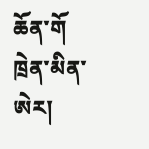ཆོན་གོ ཁྲེན་མིན་ཨེར།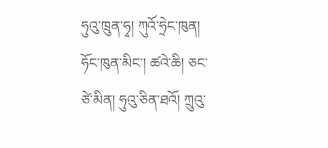ཧུའུ་ཁྲུན་ཧྭ། ཀུའོ་ཧྲེང་ཁུན། ཧོང་ཁུན་མིང་། ཚའེ་ཆི། ཅང་ཙེ་མིན། ཧུའུ་ཅིན་ཐའོ། ཀྲུའུ་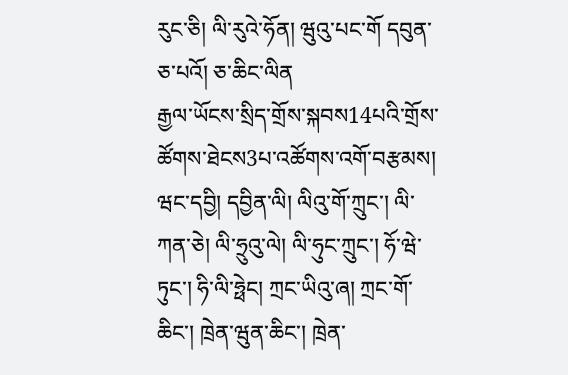རུང་ཅི། ལི་རུའེ་ཧོན། ཝུའུ་པང་གོ དབུན་ཅ་པའོ། ཅ་ཆིང་ལིན
རྒྱལ་ཡོངས་སྲིད་གྲོས་སྐབས14པའི་གྲོས་ཚོགས་ཐེངས3པ་འཚོགས་འགོ་བརྩམས།
ཝང་དབྱི། དབྱིན་ལི། ལིའུ་གོ་ཀྲུང་། ལི་ཀན་ཅེ། ལི་ཧྲུའུ་ལེ། ལི་ཧུང་ཀྲུང་། ཧོ་ཝེ་ཏུང་། ཧི་ལི་ཧྥེང། ཀྲང་ཡིའུ་ཞ། ཀྲང་གོ་ཆིང་། ཁྲེན་ཝུན་ཆིང་། ཁྲེན་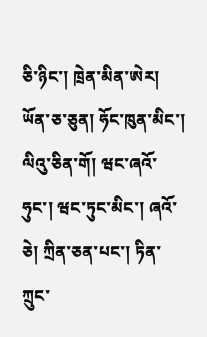ཅི་ཉིང་། ཁྲེན་མིན་ཨེར། ཡོན་ཅ་ཅུན། ཧོང་ཁུན་མིང་། ལིའུ་ཅིན་གོ། ཝང་ཞའོ་ཧུང་། ཝང་ཏུང་མིང་། ཞའོ་ཅེ། ཀྲིན་ཅན་པང་། ཏིན་ཀྲུང་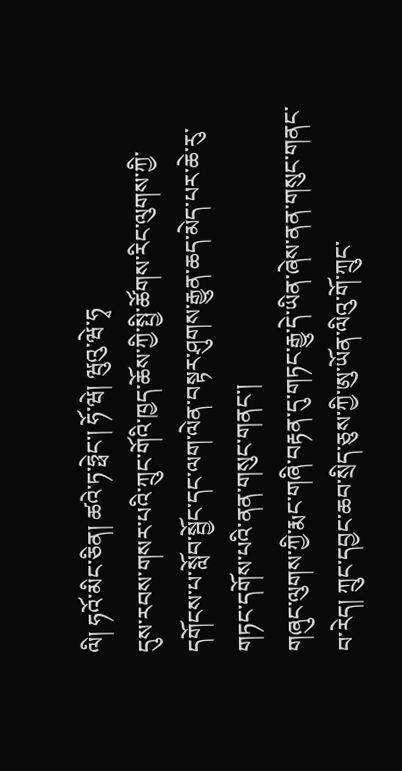ལི། ཧའོ་མིང་ཅིན། ཚའེ་ཏ་ཧྥེང་། ཧོ་ཝེ། ཝུའུ་ཝེ་ཧྭ
དུས་རབས་གསར་པའི་ཀྲུང་གོའི་ཁྱད་ཆོས་ཀྱི་སྤྱི་ཚོགས་རིང་ལུགས་ཀྱི་དགོངས་པ་སློབ་སྦྱོང་དང་ལག་ལེན་བསྟར་ཤུགས་རྒྱུན་ཆད་མེད་པར་ཆེ་རུ་གཏང་དགོས་པའི་ནན་གསུང་གནང་།
གཞུང་ལུགས་ཀྱི་རྨང་གཞི་བརྟན་དུ་གཏང་རྒྱུ་དེ་ཡིན་ཞེས་ནན་གསུང་གནང་བ་རེད། ཀྲུང་དབྱང་ཆབ་སྲིད་ཅུས་ཀྱི་ཨུ་ཡོན་ལིའུ་གོ་ཀྲུང་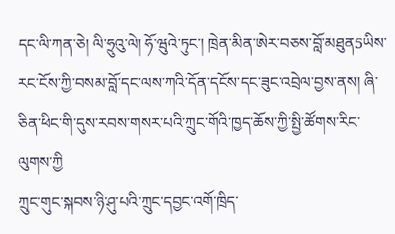དང་ལི་ཀན་ཅེ། ལི་ཧྲུའུ་ལེ། ཧོ་ཝུའེ་ཏུང་། ཁྲེན་མིན་ཨེར་བཅས་བློ་མཐུན5ཡིས་རང་ངོས་ཀྱི་བསམ་བློ་དང་ལས་ཀའི་དོན་དངོས་དང་ཟུང་འབྲེལ་བྱས་ནས། ཞི་ཅིན་ཕིང་གི་དུས་རབས་གསར་པའི་ཀྲུང་གོའི་ཁྱད་ཆོས་ཀྱི་སྤྱི་ཚོགས་རིང་ལུགས་ཀྱི
ཀྲུང་གུང་སྐབས་ཉི་ཤུ་པའི་ཀྲུང་དབྱང་འགོ་ཁྲིད་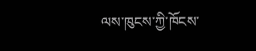ལས་ཁུངས་ཀྱི་ཁོངས་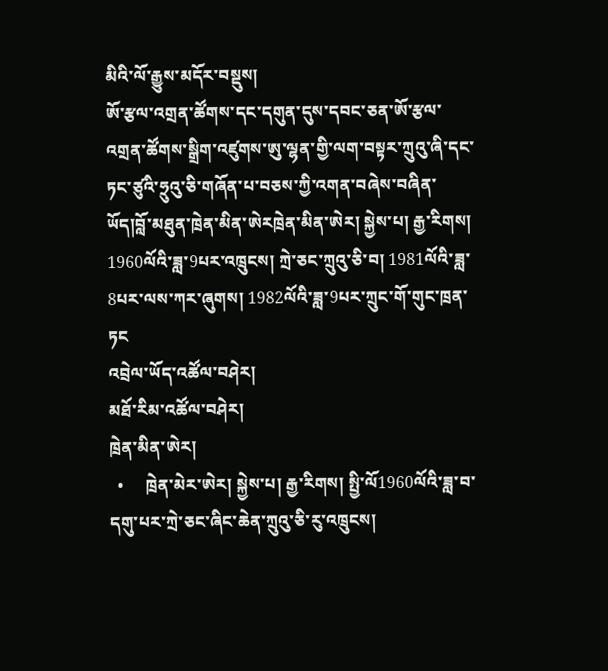མིའི་ལོ་རྒྱུས་མདོར་བསྡུས།
ཨོ་རྩལ་འགྲན་ཚོགས་དང་དགུན་དུས་དབང་ཅན་ཨོ་རྩལ་འགྲན་ཚོགས་སྒྲིག་འཛུགས་ཨུ་ལྷན་གྱི་ལག་བསྟར་ཀྲུའུ་ཞི་དང་ཏང་ཙུའི་ཧྲུའུ་ཅི་གཞོན་པ་བཅས་ཀྱི་འགན་བཞེས་བཞིན་ཡོད།བློ་མཐུན་ཁྲེན་མིན་ཨེརཁྲེན་མིན་ཨེར། སྐྱེས་པ། རྒྱ་རིགས། 1960ལོའི་ཟླ་9པར་འཁྲུངས། ཀྲེ་ཅང་ཀྲུའུ་ཅི་བ། 1981ལོའི་ཟླ་8པར་ལས་ཀར་ཞུགས། 1982ལོའི་ཟླ་9པར་ཀྲུང་གོ་གུང་ཁྲན་ཏང
འབྲེལ་ཡོད་འཚོལ་བཤེར།
མཐོ་རིམ་འཚོལ་བཤེར།
ཁྲེན་མིན་ཨེར།
  •     ཁྲེན་མེར་ཨེར། སྐྱེས་པ། རྒྱ་རིགས། སྤྱི་ལོ1960ལོའི་ཟླ་བ་དགུ་པར་ཀྲེ་ཅང་ཞིང་ཆེན་ཀྲུའུ་ཅི་རུ་འཁྲུངས།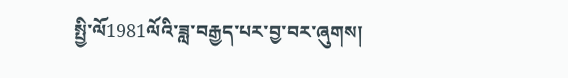སྤྱི་ལོ1981ལོའི་ཟླ་བརྒྱད་པར་བྱ་བར་ཞུགས།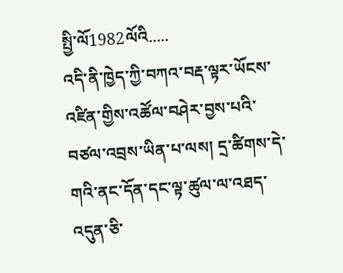སྤྱི་ལོ1982ལོའི.....
འདི་ནི་ཁྱེད་ཀྱི་བཀའ་བརྡ་ལྟར་ཡོངས་འཛིན་གྱིས་འཚོལ་བཤེར་བྱས་པའི་བཙལ་འབྲས་ཡིན་པ་ལས། དྲ་ཚིགས་དེ་གའི་ནང་དོན་དང་ལྟ་ཚུལ་ལ་འཐད་འདུན་ཅི་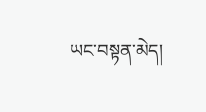ཡང་བསྟན་མེད།